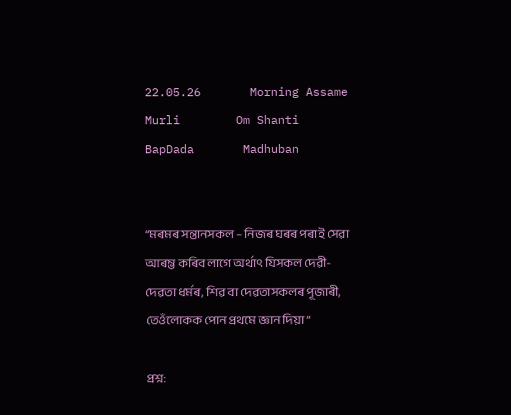22.05.26       Morning Assame Murli        Om Shanti      BapDada       Madhuban


“মৰমৰ সন্তানসকল – নিজৰ ঘৰৰ পৰাই সেৱা আৰম্ভ কৰিব লাগে অৰ্থাৎ যিসকল দেৱী-দেৱতা ধৰ্মৰ, শিৱ বা দেৱতাসকলৰ পূজাৰী, তেওঁলোকক পোন প্ৰথমে জ্ঞান দিয়া”

প্ৰশ্ন: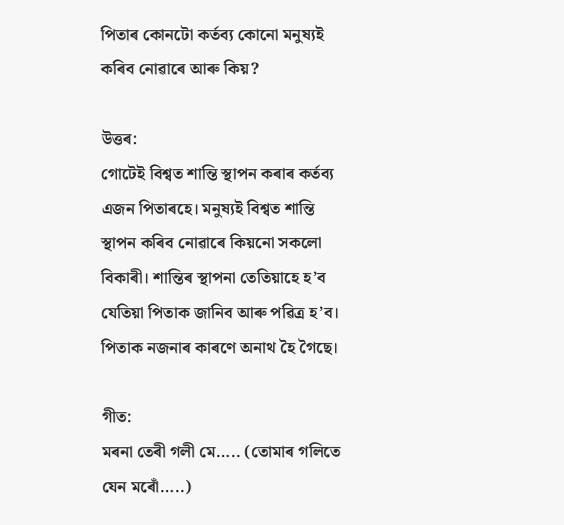পিতাৰ কোনটো কৰ্তব্য কোনো মনুষ্যই কৰিব নোৱাৰে আৰু কিয়?

উত্তৰ:
গোটেই বিশ্বত শান্তি স্থাপন কৰাৰ কৰ্তব্য এজন পিতাৰহে। মনুষ্যই বিশ্বত শান্তি স্থাপন কৰিব নোৱাৰে কিয়নো সকলো বিকাৰী। শান্তিৰ স্থাপনা তেতিয়াহে হ’ব যেতিয়া পিতাক জানিব আৰু পৱিত্ৰ হ’ব। পিতাক নজনাৰ কাৰণে অনাথ হৈ গৈছে।

গীত:
মৰনা তেৰী গলী মে….. (তোমাৰ গলিতে যেন মৰোঁ…..)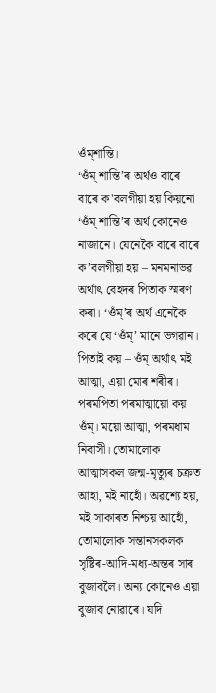ওঁম্শান্তি।
‘ওঁম্ শান্তি’ৰ অৰ্থও বাৰে বাৰে ক'বলগীয়া হয় কিয়নো ‘ওঁম্ শান্তি’ৰ অৰ্থ কোনেও নাজানে। যেনেকৈ বাৰে বাৰে ক’বলগীয়া হয় – মনমনাভৱ অৰ্থাৎ বেহদৰ পিতাক স্মৰণ কৰা। ‘ওঁম্’ৰ অৰ্থ এনেকৈ কৰে যে ‘ওঁম্’ মানে ভগৱান। পিতাই কয় – ওঁম্ অৰ্থাৎ মই আত্মা, এয়া মোৰ শৰীৰ। পৰমপিতা পৰমাত্মায়ো কয় ওঁম্। ময়ো আত্মা, পৰমধাম নিবাসী। তোমালোক আত্মাসকল জন্ম-মৃত্যুৰ চক্ৰত আহা, মই নাহোঁ। অৱশ্যে হয়, মই সাকাৰত নিশ্চয় আহোঁ, তোমালোক সন্তানসকলক সৃষ্টিৰ-আদি-মধ্য-অন্তৰ সাৰ বুজাবলৈ। অন্য কোনেও এয়া বুজাব নোৱাৰে। যদি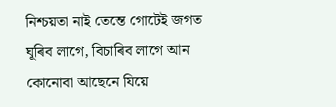নিশ্চয়তা নাই তেন্তে গোটেই জগত ঘূৰিব লাগে, বিচাৰিব লাগে আন কোনোবা আছেনে যিয়ে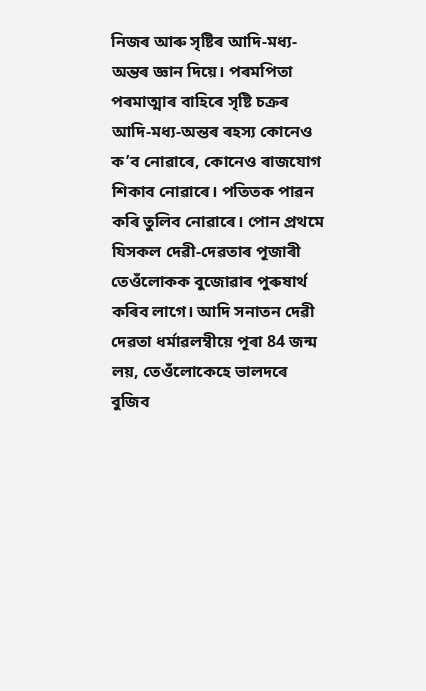নিজৰ আৰু সৃষ্টিৰ আদি-মধ্য-অন্তৰ জ্ঞান দিয়ে। পৰমপিতা পৰমাত্মাৰ বাহিৰে সৃষ্টি চক্ৰৰ আদি-মধ্য-অন্তৰ ৰহস্য কোনেও ক’ব নোৱাৰে, কোনেও ৰাজযোগ শিকাব নোৱাৰে। পতিতক পাৱন কৰি তুলিব নোৱাৰে। পোন প্ৰথমে যিসকল দেৱী-দেৱতাৰ পূজাৰী তেওঁলোকক বুজোৱাৰ পুৰুষাৰ্থ কৰিব লাগে। আদি সনাতন দেৱী দেৱতা ধৰ্মাৱলম্বীয়ে পূৰা 84 জন্ম লয়, তেওঁলোকেহে ভালদৰে বুজিব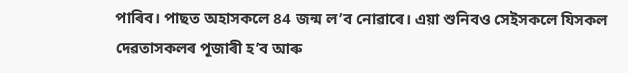পাৰিব। পাছত অহাসকলে 84 জন্ম ল’ব নোৱাৰে। এয়া শুনিবও সেইসকলে যিসকল দেৱতাসকলৰ পূজাৰী হ’ব আৰু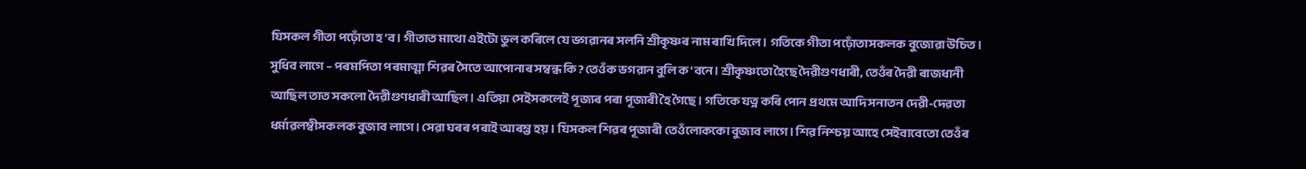যিসকল গীতা পঢ়োঁতা হ’ব। গীতাত মাথো এইটো ভুল কৰিলে যে ভগৱানৰ সলনি শ্ৰীকৃষ্ণৰ নাম ৰাখি দিলে। গতিকে গীতা পঢ়োঁতাসকলক বুজোৱা উচিত। সুধিব লাগে – পৰমপিতা পৰমাত্মা শিৱৰ সৈতে আপোনাৰ সম্বন্ধ কি? তেওঁক ভগৱান বুলি ক’বনে। শ্ৰীকৃষ্ণতো হৈছে দৈৱীগুণধাৰী, তেওঁৰ দৈৱী ৰাজধানী আছিল তাত সকলো দৈৱীগুণধাৰী আছিল। এতিয়া সেইসকলেই পূজ্যৰ পৰা পূজাৰী হৈ গৈছে। গতিকে যত্ন কৰি পোন প্ৰথমে আদি সনাতন দেৱী-দেৱতা ধৰ্মাৱলম্বীসকলক বুজাব লাগে। সেৱা ঘৰৰ পৰাই আৰম্ভ হয়। যিসকল শিৱৰ পূজাৰী তেওঁলোককো বুজাব লাগে। শিৱ নিশ্চয় আহে সেইবাবেতো তেওঁৰ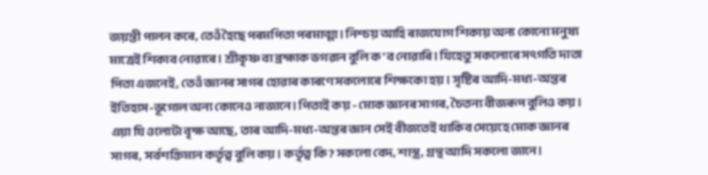জয়ন্তী পালন কৰে, তেওঁ হৈছে পৰমপিতা পৰমাত্মা। নিশ্চয় আহি ৰাজযোগ শিকায় অন্য কোনো মনুষ্য মাত্ৰেই শিকাব নোৱাৰে। শ্ৰীকৃষ্ণ বা ব্ৰহ্মাক ভগৱান বুলি ক’ব নোৱাৰি। যিহেতু সকলোৰে সৎগতি দাতা পিতা এজনেই, তেওঁ জ্ঞানৰ সাগৰ হোৱাৰ কাৰণে সকলোৰে শিক্ষকো হয়। সৃষ্টিৰ আদি-মধ্য-অন্তৰ ইতিহাস-ভূগোল অন্য কোনেও নাজানে। পিতাই কয় - মোক জ্ঞানৰ সাগৰ, চৈতন্য বীজৰূপ বুলিও কয়। এয়া যি ওলোটা বৃক্ষ আছে, তাৰ আদি-মধ্য-অন্তৰ জ্ঞান সেই বীজতেই থাকিব সেয়েহে মোক জ্ঞানৰ সাগৰ, সৰ্বশক্তিমান কৰ্তৃত্ব বুলি কয়। কৰ্তৃত্ব কি? সকলো বেদ, শাস্ত্ৰ, গ্ৰন্থ আদি সকলো জানে।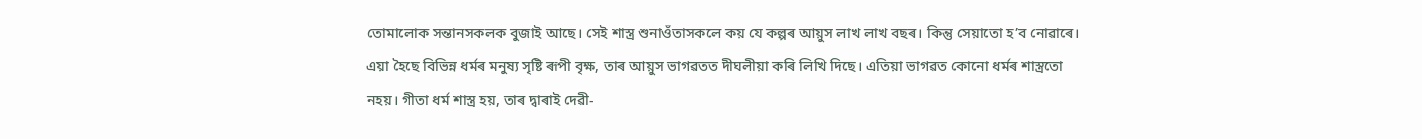তোমালোক সন্তানসকলক বুজাই আছে। সেই শাস্ত্ৰ শুনাওঁতাসকলে কয় যে কল্পৰ আয়ুস লাখ লাখ বছৰ। কিন্তু সেয়াতো হ’ব নোৱাৰে। এয়া হৈছে বিভিন্ন ধৰ্মৰ মনুষ্য সৃষ্টি ৰূপী বৃক্ষ, তাৰ আয়ুস ভাগৱতত দীঘলীয়া কৰি লিখি দিছে। এতিয়া ভাগৱত কোনো ধৰ্মৰ শাস্ত্ৰতো নহয়। গীতা ধৰ্ম শাস্ত্ৰ হয়, তাৰ দ্বাৰাই দেৱী-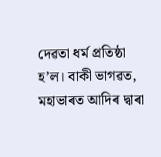দেৱতা ধৰ্ম প্ৰতিষ্ঠা হ’ল। বাকী ভাগৱত, মহাভাৰত আদিৰ দ্বাৰা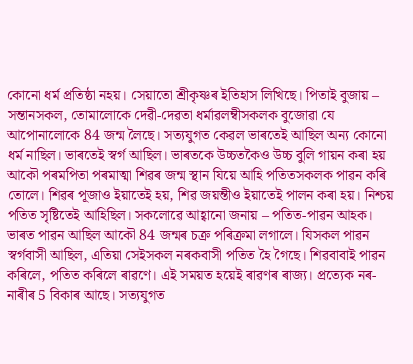কোনো ধৰ্ম প্ৰতিষ্ঠা নহয়। সেয়াতো শ্ৰীকৃষ্ণৰ ইতিহাস লিখিছে। পিতাই বুজায় – সন্তানসকল, তোমালোকে দেৱী-দেৱতা ধৰ্মাৱলম্বীসকলক বুজোৱা যে আপোনালোকে 84 জন্ম লৈছে। সত্যযুগত কেৱল ভাৰতেই আছিল অন্য কোনো ধৰ্ম নাছিল। ভাৰতেই স্বৰ্গ আছিল। ভাৰতকে উচ্চতকৈও উচ্চ বুলি গায়ন কৰা হয় আকৌ পৰমপিতা পৰমাত্মা শিৱৰ জন্ম স্থান যিয়ে আহি পতিতসকলক পাৱন কৰি তোলে। শিৱৰ পূজাও ইয়াতেই হয়, শিৱ জয়ন্তীও ইয়াতেই পালন কৰা হয়। নিশ্চয় পতিত সৃষ্টিতেই আহিছিল। সকলোৱে আহ্বানো জনায় – পতিত-পাৱন আহক। ভাৰত পাৱন আছিল আকৌ 84 জন্মৰ চক্ৰ পৰিক্ৰমা লগালে। যিসকল পাৱন স্বৰ্গবাসী আছিল, এতিয়া সেইসকল নৰকবাসী পতিত হৈ গৈছে। শিৱবাবাই পাৱন কৰিলে, পতিত কৰিলে ৰাৱণে। এই সময়ত হয়েই ৰাৱণৰ ৰাজ্য। প্ৰত্যেক নৰ-নাৰীৰ 5 বিকাৰ আছে। সত্যযুগত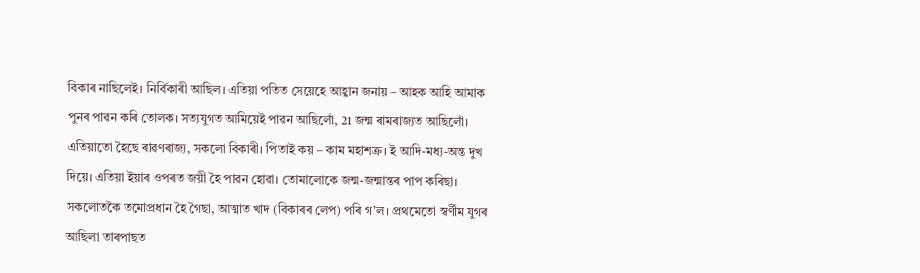বিকাৰ নাছিলেই। নিৰ্বিকাৰী আছিল। এতিয়া পতিত সেয়েহে আহ্বান জনায় – আহক আহি আমাক পুনৰ পাৱন কৰি তোলক। সত্যযুগত আমিয়েই পাৱন আছিলোঁ, 21 জন্ম ৰামৰাজ্যত আছিলোঁ। এতিয়াতো হৈছে ৰাৱণৰাজ্য, সকলো বিকাৰী। পিতাই কয় – কাম মহাশত্ৰু। ই আদি-মধ্য-অন্ত দুখ দিয়ে। এতিয়া ইয়াৰ ওপৰত জয়ী হৈ পাৱন হোৱা। তোমালোকে জন্ম-জন্মান্তৰ পাপ কৰিছা। সকলোতকৈ তমোপ্ৰধান হৈ গৈছা, আত্মাত খাদ (বিকাৰৰ লেপ) পৰি গ’ল। প্ৰথমেতো স্বৰ্ণীম যুগৰ আছিলা তাৰপাছত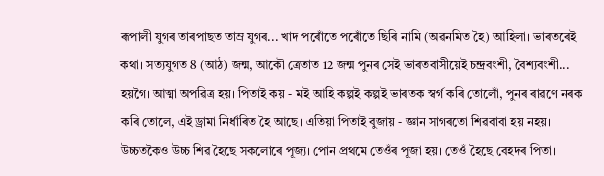ৰূপালী যুগৰ তাৰপাছত তাম্ৰ যুগৰ... খাদ পৰোঁতে পৰোঁতে ছিৰি নামি (অৱনমিত হৈ) আহিলা। ভাৰতৰেই কথা। সত্যযুগত 8 (আঠ) জন্ম, আকৌ ত্ৰেতাত 12 জন্ম পুনৰ সেই ভাৰতবাসীয়েই চন্দ্ৰবংশী, বৈশ্যবংশী... হয়গৈ। আত্মা অপৱিত্ৰ হয়। পিতাই কয় - মই আহি কল্পই কল্পই ভাৰতক স্বৰ্গ কৰি তোলোঁ, পুনৰ ৰাৱণে নৰক কৰি তোলে, এই ড্ৰামা নিৰ্ধাৰিত হৈ আছে। এতিয়া পিতাই বুজায় - জ্ঞান সাগৰতো শিৱবাবা হয় নহয়। উচ্চতকৈও উচ্চ শিৱ হৈছে সকলোৰে পূজ্য। পোন প্ৰথমে তেওঁৰ পূজা হয়। তেওঁ হৈছে বেহদৰ পিতা।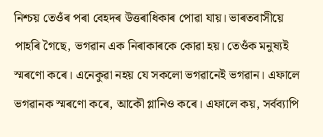নিশ্চয় তেওঁৰ পৰা বেহদৰ উত্তৰাধিকাৰ পোৱা যায়। ভাৰতবাসীয়ে পাহৰি গৈছে, ভগৱান এক নিৰাকাৰকে কোৱা হয়। তেওঁক মনুষ্যই স্মৰণো কৰে। এনেকুৱা নহয় যে সকলো ভগৱানেই ভগৱান। এফালে ভগৱানক স্মৰণো কৰে, আকৌ গ্লানিও কৰে। এফালে কয়, সৰ্বব্যাপি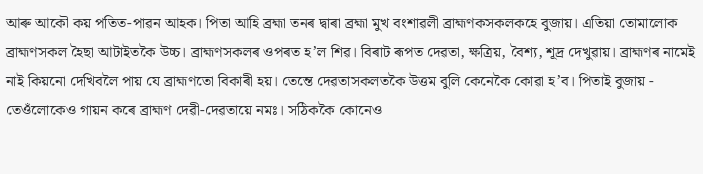আৰু আকৌ কয় পতিত-পাৱন আহক। পিতা আহি ব্ৰহ্মা তনৰ দ্বাৰা ব্ৰহ্মা মুখ বংশাৱলী ব্ৰাহ্মণকসকলকহে বুজায়। এতিয়া তোমালোক ব্ৰাহ্মণসকল হৈছা আটাইতকৈ উচ্চ। ব্ৰাহ্মণসকলৰ ওপৰত হ’ল শিৱ। বিৰাট ৰূপত দেৱতা, ক্ষত্ৰিয়, বৈশ্য, শূদ্ৰ দেখুৱায়। ব্ৰাহ্মণৰ নামেই নাই কিয়নো দেখিবলৈ পায় যে ব্ৰাহ্মণতো বিকাৰী হয়। তেন্তে দেৱতাসকলতকৈ উত্তম বুলি কেনেকৈ কোৱা হ’ব। পিতাই বুজায় - তেওঁলোকেও গায়ন কৰে ব্ৰাহ্মণ দেৱী-দেৱতায়ে নমঃ। সঠিককৈ কোনেও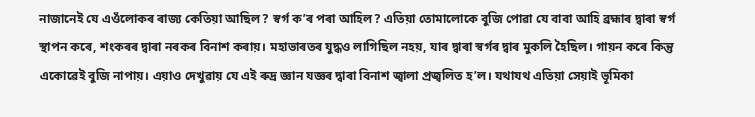নাজানেই যে এওঁলোকৰ ৰাজ্য কেতিয়া আছিল? স্বৰ্গ ক’ৰ পৰা আহিল? এতিয়া তোমালোকে বুজি পোৱা যে বাবা আহি ব্ৰহ্মাৰ দ্বাৰা স্বৰ্গ স্থাপন কৰে, শংকৰৰ দ্বাৰা নৰকৰ বিনাশ কৰায়। মহাভাৰতৰ যুদ্ধও লাগিছিল নহয়, যাৰ দ্বাৰা স্বৰ্গৰ দ্বাৰ মুকলি হৈছিল। গায়ন কৰে কিন্তু একোৱেই বুজি নাপায়। এয়াও দেখুৱায় যে এই ৰুদ্ৰ জ্ঞান যজ্ঞৰ দ্বাৰা বিনাশ জ্বালা প্ৰজ্বলিত হ’ল। যথাযথ এতিয়া সেয়াই ভূমিকা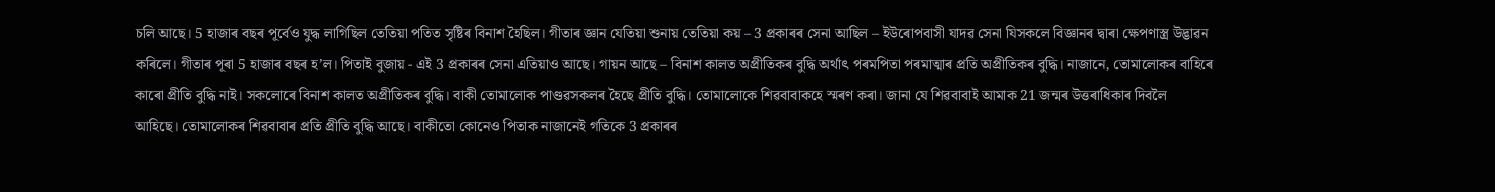চলি আছে। 5 হাজাৰ বছৰ পূৰ্বেও যুদ্ধ লাগিছিল তেতিয়া পতিত সৃষ্টিৰ বিনাশ হৈছিল। গীতাৰ জ্ঞান যেতিয়া শুনায় তেতিয়া কয় – 3 প্ৰকাৰৰ সেনা আছিল – ইউৰোপবাসী যাদৱ সেনা যিসকলে বিজ্ঞানৰ দ্বাৰা ক্ষেপণাস্ত্ৰ উদ্ভাৱন কৰিলে। গীতাৰ পূৰা 5 হাজাৰ বছৰ হ’ল। পিতাই বুজায় - এই 3 প্ৰকাৰৰ সেনা এতিয়াও আছে। গায়ন আছে – বিনাশ কালত অপ্ৰীতিকৰ বুদ্ধি অৰ্থাৎ পৰমপিতা পৰমাত্মাৰ প্ৰতি অপ্ৰীতিকৰ বুদ্ধি। নাজানে, তোমালোকৰ বাহিৰে কাৰো প্ৰীতি বুদ্ধি নাই। সকলোৰে বিনাশ কালত অপ্ৰীতিকৰ বুদ্ধি। বাকী তোমালোক পাণ্ডৱসকলৰ হৈছে প্ৰীতি বুদ্ধি। তোমালোকে শিৱবাবাকহে স্মৰণ কৰা। জানা যে শিৱবাবাই আমাক 21 জন্মৰ উত্তৰাধিকাৰ দিবলৈ আহিছে। তোমালোকৰ শিৱবাবাৰ প্ৰতি প্ৰীতি বুদ্ধি আছে। বাকীতো কোনেও পিতাক নাজানেই গতিকে 3 প্ৰকাৰৰ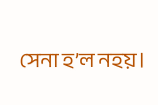সেনা হ’ল নহয়।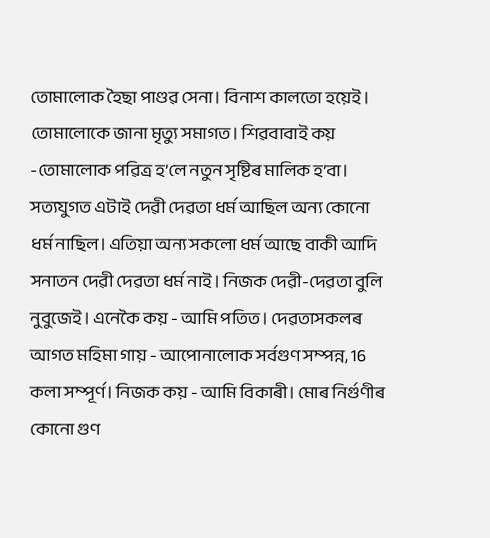তোমালোক হৈছা পাণ্ডৱ সেনা। বিনাশ কালতো হয়েই। তোমালোকে জানা মৃত্যু সমাগত। শিৱবাবাই কয় -তোমালোক পৱিত্ৰ হ’লে নতুন সৃষ্টিৰ মালিক হ’বা। সত্যযুগত এটাই দেৱী দেৱতা ধৰ্ম আছিল অন্য কোনো ধৰ্ম নাছিল। এতিয়া অন্য সকলো ধৰ্ম আছে বাকী আদি সনাতন দেৱী দেৱতা ধৰ্ম নাই। নিজক দেৱী-দেৱতা বুলি নুবুজেই। এনেকৈ কয় - আমি পতিত। দেৱতাসকলৰ আগত মহিমা গায় - আপোনালোক সৰ্বগুণ সম্পন্ন, 16 কলা সম্পূৰ্ণ। নিজক কয় - আমি বিকাৰী। মোৰ নিৰ্গুণীৰ কোনো গুণ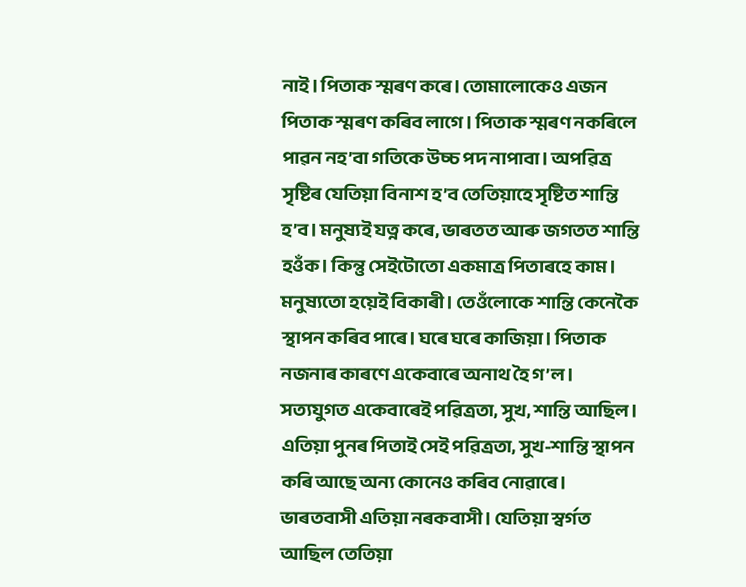নাই। পিতাক স্মৰণ কৰে। তোমালোকেও এজন পিতাক স্মৰণ কৰিব লাগে। পিতাক স্মৰণ নকৰিলে পাৱন নহ’বা গতিকে উচ্চ পদ নাপাবা। অপৱিত্ৰ সৃষ্টিৰ যেতিয়া বিনাশ হ’ব তেতিয়াহে সৃষ্টিত শান্তি হ’ব। মনুষ্যই যত্ন কৰে, ভাৰতত আৰু জগতত শান্তি হওঁক। কিন্তু সেইটোতো একমাত্ৰ পিতাৰহে কাম। মনুষ্যতো হয়েই বিকাৰী। তেওঁলোকে শান্তি কেনেকৈ স্থাপন কৰিব পাৰে। ঘৰে ঘৰে কাজিয়া। পিতাক নজনাৰ কাৰণে একেবাৰে অনাথ হৈ গ’ল। সত্যযুগত একেবাৰেই পৱিত্ৰতা, সুখ, শান্তি আছিল। এতিয়া পুনৰ পিতাই সেই পৱিত্ৰতা, সুখ-শান্তি স্থাপন কৰি আছে অন্য কোনেও কৰিব নোৱাৰে। ভাৰতবাসী এতিয়া নৰকবাসী। যেতিয়া স্বৰ্গত আছিল তেতিয়া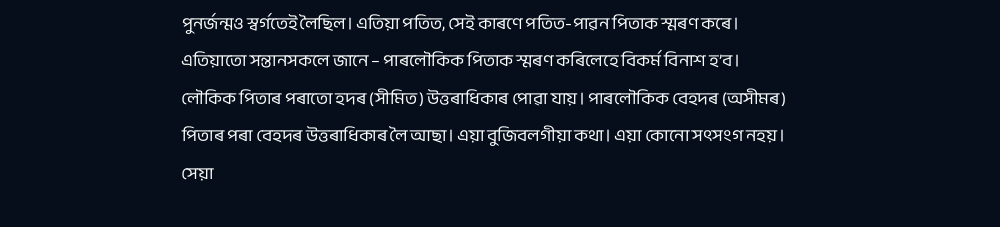পুনৰ্জন্মও স্বৰ্গতেই লৈছিল। এতিয়া পতিত, সেই কাৰণে পতিত-পাৱন পিতাক স্মৰণ কৰে। এতিয়াতো সন্তানসকলে জানে – পাৰলৌকিক পিতাক স্মৰণ কৰিলেহে বিকৰ্ম বিনাশ হ’ব। লৌকিক পিতাৰ পৰাতো হদৰ (সীমিত) উত্তৰাধিকাৰ পোৱা যায়। পাৰলৌকিক বেহদৰ (অসীমৰ) পিতাৰ পৰা বেহদৰ উত্তৰাধিকাৰ লৈ আছা। এয়া বুজিবলগীয়া কথা। এয়া কোনো সৎসংগ নহয়। সেয়া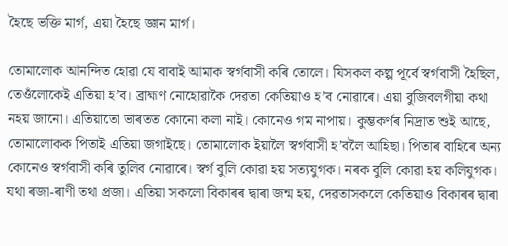হৈছে ভক্তি মাৰ্গ, এয়া হৈছে জ্ঞান মাৰ্গ।

তোমালোক আনন্দিত হোৱা যে বাবাই আমাক স্বৰ্গবাসী কৰি তোলে। যিসকল কল্প পূৰ্বে স্বৰ্গবাসী হৈছিল, তেওঁলোকেই এতিয়া হ’ব। ব্ৰাহ্মণ নোহোৱাকৈ দেৱতা কেতিয়াও হ’ব নোৱাৰে। এয়া বুজিবলগীয়া কথা নহয় জানো। এতিয়াতো ভাৰতত কোনো কলা নাই। কোনেও গম নাপায়। কুম্ভকৰ্ণৰ নিদ্ৰাত শুই আছে, তোমালোকক পিতাই এতিয়া জগাইছে। তোমালোক ইয়ালৈ স্বৰ্গবাসী হ’বলৈ আহিছা। পিতাৰ বাহিৰে অন্য কোনেও স্বৰ্গবাসী কৰি তুলিব নোৱাৰে। স্বৰ্গ বুলি কোৱা হয় সত্যযুগক। নৰক বুলি কোৱা হয় কলিযুগক। যথা ৰজা-ৰাণী তথা প্ৰজা। এতিয়া সকলো বিকাৰৰ দ্বাৰা জন্ম হয়, দেৱতাসকলে কেতিয়াও বিকাৰৰ দ্বাৰা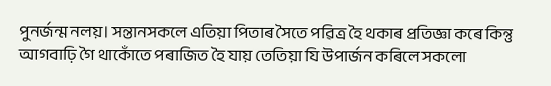পুনৰ্জন্ম নলয়। সন্তানসকলে এতিয়া পিতাৰ সৈতে পৱিত্ৰ হৈ থকাৰ প্ৰতিজ্ঞা কৰে কিন্তু আগবাঢ়ি গৈ থাকোঁতে পৰাজিত হৈ যায় তেতিয়া যি উপাৰ্জন কৰিলে সকলো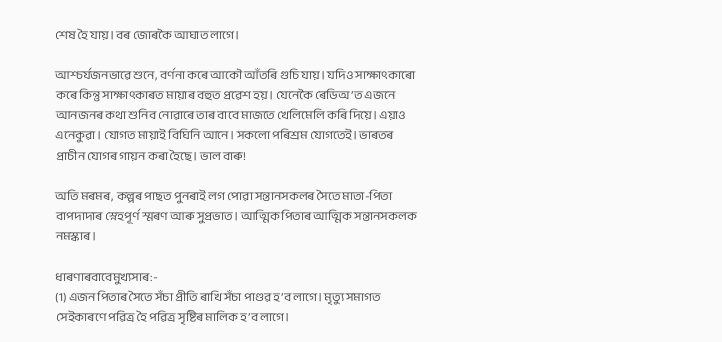শেষ হৈ যায়। বৰ জোৰকৈ আঘাত লাগে।

আশ্চৰ্যজনভাৱে শুনে, বৰ্ণনা কৰে আকৌ আঁতৰি গুচি যায়। যদিও সাক্ষাৎকাৰো কৰে কিন্তু সাক্ষাৎকাৰত মায়াৰ বহুত প্ৰৱেশ হয়। যেনেকৈ ৰেডিঅ’ত এজনে আনজনৰ কথা শুনিব নোৱাৰে তাৰ বাবে মাজতে খেলিমেলি কৰি দিয়ে। এয়াও এনেকুৱা। যোগত মায়াই বিঘিনি আনে। সকলো পৰিশ্ৰম যোগতেই। ভাৰতৰ প্ৰাচীন যোগৰ গায়ন কৰা হৈছে। ভাল বাৰু!

অতি মৰমৰ, কল্পৰ পাছত পুনৰাই লগ পোৱা সন্তানসকলৰ সৈতে মাতা-পিতা বাপদাদাৰ স্নেহপূৰ্ণ স্মৰণ আৰু সুপ্ৰভাত। আত্মিক পিতাৰ আত্মিক সন্তানসকলক নমস্কাৰ।

ধাৰণাৰবাবেমুখ্যসাৰ:-
(1) এজন পিতাৰ সৈতে সঁচা প্ৰীতি ৰাখি সঁচা পাণ্ডৱ হ’ব লাগে। মৃত্যু সমাগত সেইকাৰণে পৱিত্ৰ হৈ পৱিত্ৰ সৃষ্টিৰ মালিক হ’ব লাগে।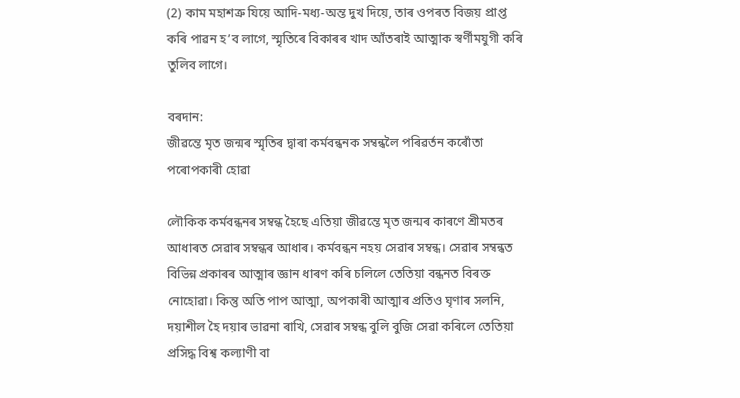(2) কাম মহাশত্ৰু যিয়ে আদি-মধ্য-অন্ত দুখ দিয়ে, তাৰ ওপৰত বিজয় প্ৰাপ্ত কৰি পাৱন হ’ব লাগে, স্মৃতিৰে বিকাৰৰ খাদ আঁতৰাই আত্মাক স্বৰ্ণীমযুগী কৰি তুলিব লাগে।

বৰদান:
জীৱন্তে মৃত জন্মৰ স্মৃতিৰ দ্বাৰা কৰ্মবন্ধনক সম্বন্ধলৈ পৰিৱৰ্তন কৰোঁতা পৰোপকাৰী হোৱা

লৌকিক কৰ্মবন্ধনৰ সম্বন্ধ হৈছে এতিয়া জীৱন্তে মৃত জন্মৰ কাৰণে শ্ৰীমতৰ আধাৰত সেৱাৰ সম্বন্ধৰ আধাৰ। কৰ্মবন্ধন নহয় সেৱাৰ সম্বন্ধ। সেৱাৰ সম্বন্ধত বিভিন্ন প্ৰকাৰৰ আত্মাৰ জ্ঞান ধাৰণ কৰি চলিলে তেতিয়া বন্ধনত বিৰক্ত নোহোৱা। কিন্তু অতি পাপ আত্মা, অপকাৰী আত্মাৰ প্ৰতিও ঘৃণাৰ সলনি, দয়াশীল হৈ দয়াৰ ভাৱনা ৰাখি, সেৱাৰ সম্বন্ধ বুলি বুজি সেৱা কৰিলে তেতিয়া প্ৰসিদ্ধ বিশ্ব কল্যাণী বা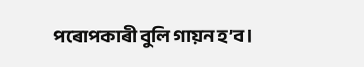পৰোপকাৰী বুলি গায়ন হ’ব।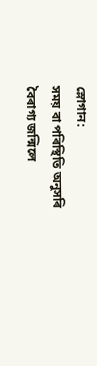স্লোগান:
সময় বা পৰিস্থিতি অনুসৰি বৈৰাগ্য জন্মিলে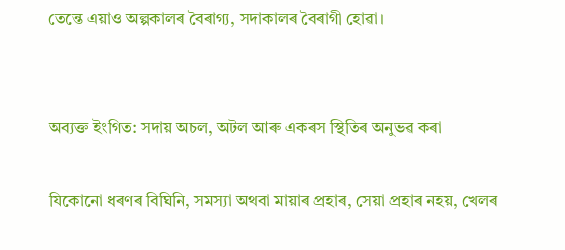তেন্তে এয়াও অল্পকালৰ বৈৰাগ্য, সদাকালৰ বৈৰাগী হোৱা।


অব্যক্ত ইংগিত: সদায় অচল, অটল আৰু একৰস স্থিতিৰ অনুভৱ কৰা

যিকোনো ধৰণৰ বিঘিনি, সমস্যা অথবা মায়াৰ প্ৰহাৰ, সেয়া প্ৰহাৰ নহয়, খেলৰ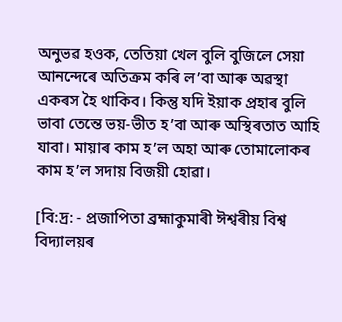অনুভৱ হওক, তেতিয়া খেল বুলি বুজিলে সেয়া আনন্দেৰে অতিক্ৰম কৰি ল’বা আৰু অৱস্থা একৰস হৈ থাকিব। কিন্তু যদি ইয়াক প্ৰহাৰ বুলি ভাবা তেন্তে ভয়-ভীত হ’বা আৰু অস্থিৰতাত আহি যাবা। মায়াৰ কাম হ’ল অহা আৰু তোমালোকৰ কাম হ’ল সদায় বিজয়ী হোৱা।

[বি:দ্ৰ: - প্ৰজাপিতা ব্ৰহ্মাকুমাৰী ঈশ্বৰীয় বিশ্ব বিদ্যালয়ৰ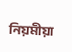নিয়মীয়া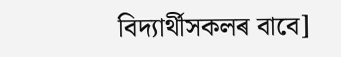বিদ্যাৰ্থীসকলৰ বাবে]